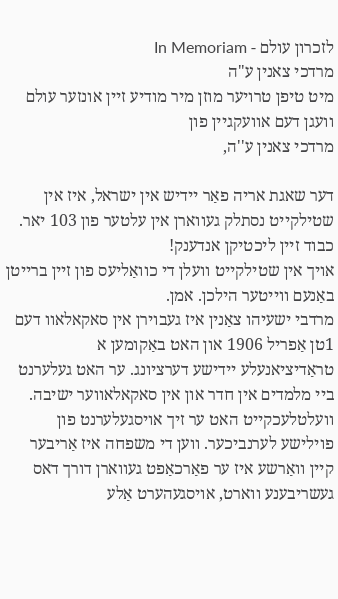לזכרון עולם - In Memoriam
מרדכי צאנין ע"ה
מיט טיפן טרויער מוזן מיר מודיע זיין אונזער עולם וועגן דעם אוועקגיין פון
מרדכי צאנין ע''ה,

דער שאגת אריה פאַר יידיש אין ישראל, איז אין שטילקייט נסתלק געווארן אין עלטער פון 103 יאר. כבוד זיין ליכטיקן אנדענק!
אויך אין שטילקייט וועלן די כוואַליעס פון זיין ברייטן באַנעם ווייטער הילכן. אמן.
מרדבי ישעיהו צאַנין איז געבוירן אין סאקאלאוו דעם 1טן אַפריל 1906 און האט באַקומען א טראַדיציאנעלע יידישע דערציונג. ער האט געלערנט ביי מלמדים אין חדר און אין סאקאלאווער ישיבה. וועלטלעכקייט האט ער זיך אויסגעלערנט פון פוילישע לערנביכער. ווען די משפחה איז אַריבער קיין וואַרשע איז ער פאַרכאַפט געווארן דורך דאס געשריבענע ווארט, אויסגעהערט אַלע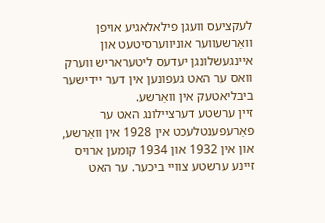לעקציעס וועגן פילאלאגיע אויפן וואַרשעווער אוניווערסיטעט און איינגעשלונגן יעדעס ליטעראריש ווערק וואס ער האט געפונען אין דער יידישער ביבליאטעק אין וואַרשע.
זיין ערשטע דערציילונג האט ער פאַרעפענטלעכט אין 1928 אין וואַרשע, און אין 1932 און 1934 קומען ארויס זיינע ערשטע צוויי ביכער. ער האט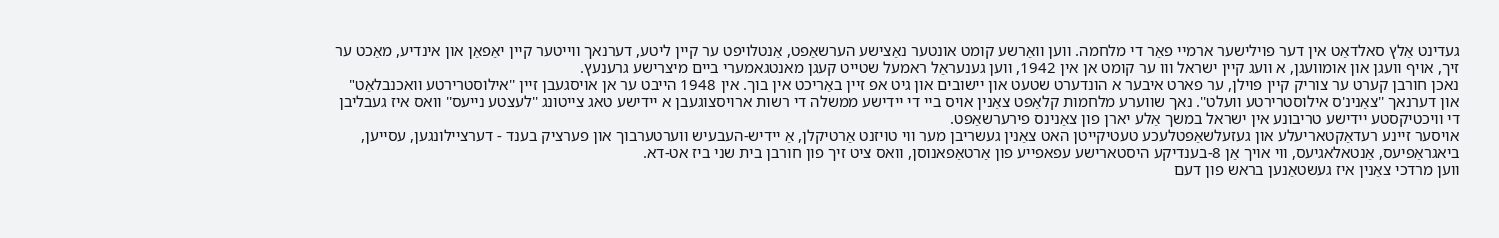געדינט אַלץ סאלדאַט אין דער פוילישער ארמיי פאַר די מלחמה. ווען וואַרשע קומט אונטער נאַצישע הערשאַפט, אַנטלויפט ער קיין ליטע, דערנאך ווייטער קיין יאַפאַן און אינדיע, מאַכט ער זיך, אויף וועגן און אומוועגן, א וועג קיין ישראל ווו ער קומט אן אין 1942, ווען גענעראַל ראמעל שטייט קעגן מאנטגאמערי ביים מיצרישע גרענעץ.
נאכן חורבן קערט ער צוריק קיין פוילן, ער פארט איבער א הונדערט שטעט און יישובים און גיט אפ זיין באַריכט אין בוך. אין 1948 הייבט ער אן אויסגעבן זיין ''אילוסטרירטע וואכנבלאַט" און דערנאך ''צאַנינ'ס אילוסטרירטע וועלט''. נאך שווערע מלחמות קלאַפט צאַנין אויס ביי די יידישע ממשלה די רשות ארויסצוגעבן א יידישע טאג צייטונג ''לעצטע נייעס'' וואס איז געבליבן די וויכטיקסטע יידישע טריבונע אין ישראל במשך אַלע יארן פון צאַנינס פירערשאַפט.
אויסער זיינע רעדאַקטאריעלע און געזעלשאַפטלעכע טעטיקייטן האט צאַנין געשריבן מער ווי טויזנט אַרטיקלן, אַ יידיש-העבעיש ווערטערבוך און פערציק בענד - דערציילונגען, עסייען, ביאגראַפיעס, אַנטאלאגיעס, ווי אויך אַן 8-בענדיקע היסטארישע עפאפייע פון אַרטאַפאנוסן, וואס ציט זיך פון חורבן בית שני ביז אט-דא.
ווען מרדכי צאַנין איז געשטאַנען בראש פון דעם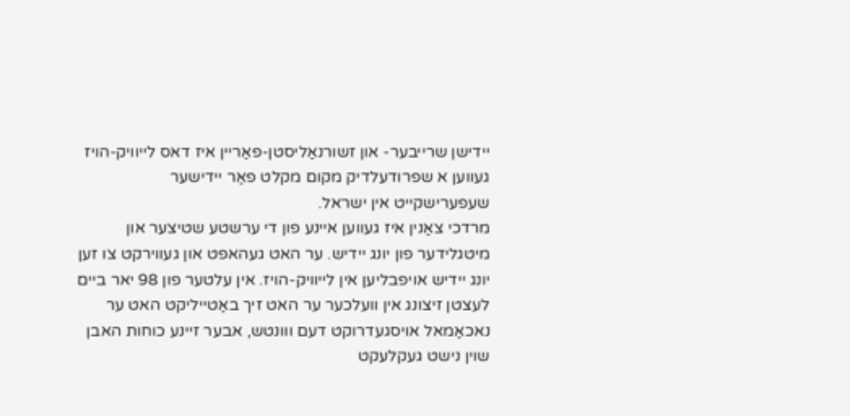יידישן שרייבער- און זשורנאַליסטן-פאַריין איז דאס לייוויק-הויז געווען א שפרודעלדיק מקום מקלט פאַר יידישער שעפערישקייט אין ישראל.
מרדכי צאַנין איז געווען איינע פון די ערשטע שטיצער און מיטגלידער פון יונג יידיש. ער האט געהאפט און געווירקט צו זען יונג יידיש אויפבליען אין לייוויק-הויז. אין עלטער פון 98 יאר ביים לעצטן זיצונג אין וועלכער ער האט זיך באַטייליקט האט ער נאכאַמאל אויסגעדרוקט דעם ווונטש, אבער זיינע כוחות האבן שוין נישט געקלעקט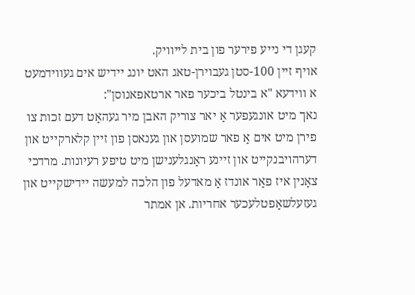קעגן די נייע פירער פון בית לייוויק.
אויף זיין 100-סטן געבוירן-טאג האט יונג יידיש אים געווידמעט א ווידעא "א בינטל ביכער פאר ארטאפאנוסן":
נאך מיט אונגעפער אַ יאר צוריק האבן מיר געהאַט דעם זכות צו פירן מיט אים אַ פאר שמועסן און גענאסן פון זיין קלארקייט און דערהויבנקייט און זיינע ראַנגלענישן מיט טיפע רעיונות. מרדכי צאַנין איז פאַר אונדז אַ מאדעל פון הלכה למעשה יידישקייט און געזעלשאַפטלעכער אחריות. אן אמתר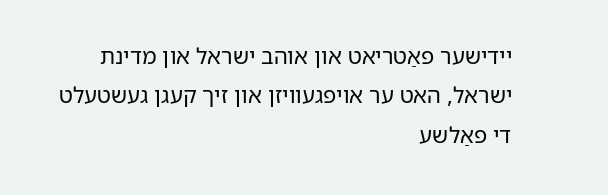יידישער פאַטריאט און אוהב ישראל און מדינת ישראל, האט ער אויפגעוויזן און זיך קעגן געשטעלט די פאַלשע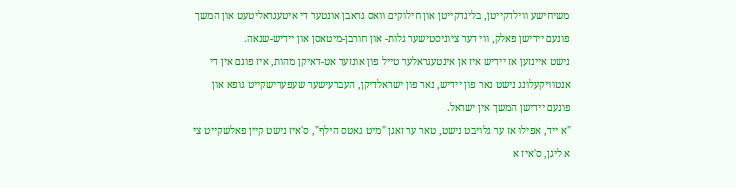משיחישע ווילדקייטן, בלינדקייטן און חילוקים וואס גראבן אונטער די איטעגראליטעט און המשך פונעם יידישן פאלק, ווי דער ציוניסטישער גלות- און חורבן-מיטאסן און יידיש-שנאה.
נישט איינזען אז יידיש איז אן אינטעגראלער טייל פון אונזער אט-דאיקן מהות, איז פוגם אין די אנטוויקעלונג נישט נאר פון יידיש, נאר פון ישראלדיקן, העברעישער שעפערישקייט גופא און פונעם יידישן המשך אין ישראל.
"א ייד, אפילו אז ער גלויבט נישט, טאר ער זאגן "מיט גאטס הילף", ס'איז נישט קיין פאלשקייט צי א ליגן, ס'איז א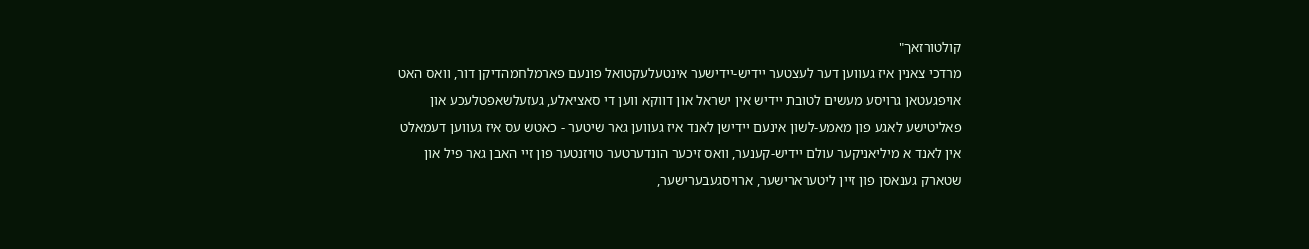קולטורזאך"
מרדכי צאנין איז געווען דער לעצטער יידיש-יידישער אינטעלעקטואל פונעם פארמלחמהדיקן דור, וואס האט אויפגעטאן גרויסע מעשים לטובת יידיש אין ישראל און דווקא ווען די סאציאלע, געזעלשאפטלעכע און פאליטישע לאגע פון מאמע-לשון אינעם יידישן לאנד איז געווען גאר שיטער - כאטש עס איז געווען דעמאלט אין לאנד א מיליאניקער עולם יידיש-קענער, וואס זיכער הונדערטער טויזנטער פון זיי האבן גאר פיל און שטארק גענאסן פון זיין ליטערארישער, ארויסגעבערישער,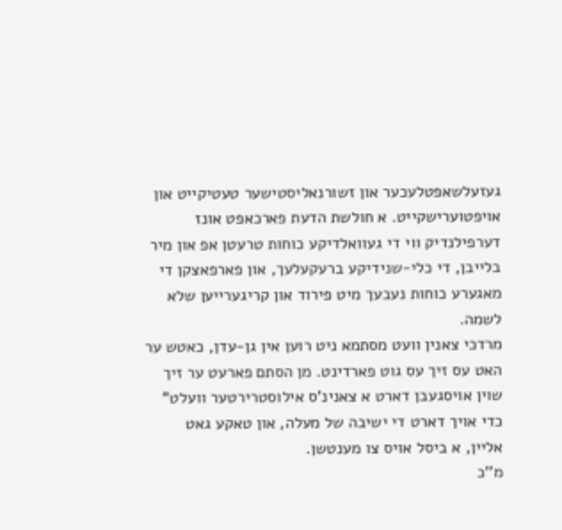געזעלשאפטלעכער און זשורנאליסטישער טעטיקייט און אויפטוערישקייט. א חולשת הדעת פארכאפט אונז דערפילנדיק ווי די געוואלדיקע כוחות טרעטן אפ און מיר בלייבן, די כלי-שנידיקע ברעקעלעך, און פארפאצקן די מאגערע כוחות נעבעך מיט פירוד און קריגערייען שלא לשמה.
מרדכי צאנין וועט מסתמא ניט רוען אין גן-עדן, כאטש ער האט עס זיך עס גוט פארדינט. מן הסתם פארעט ער זיך שוין אויסגעבן דארט א צאנינ'ס אילוסטרירטער וועלט" כדי אויך דארט די ישיבה של מעלה, און טאקע גאט אליין, א ביסל אויס צו מענטשן.
מ''כ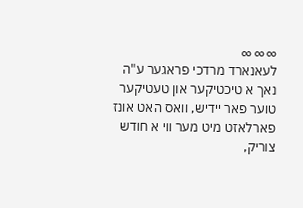∞ ∞ ∞
לעאנארד מרדכי פראגער ע"ה
נאך א טיכטיקער און טעטיקער טוער פאר יידיש, וואס האט אונז פארלאזט מיט מער ווי א חודש צוריק,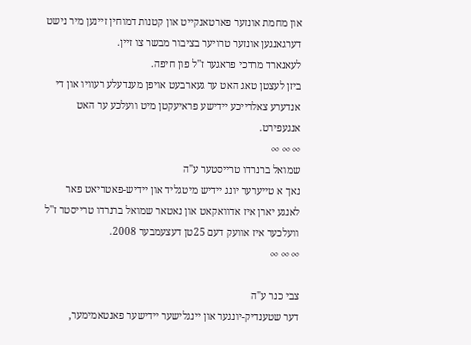און מחמת אונזער פארטאנקייט און קטנות דמוחין זיינען מיר נישט דערגאנגען אונזער טרויער בציבור מבשר צו זיין.
לעאנארד מרדכי פראגער ז''ל פון חיפה.
ביזן לעצטן טאג האט ער געארבעט אויפן מענדעלע רעוויו און די אנדערע צאלרייכע יידישע פראיעקטן מיט וועלכע ער האט אנגעפירט.
∞ ∞ ∞
שמואל ברנרדו טרייסטער ע"ה
נאך א טייערער יונג יידיש מיטגליד און יידיש-פאטריאט פאר לאנגע יארן איז אדוואקאט און נאטאר שמואל ברנרדו טרייסטר ז''ל וועלכער איז אוועק דעם 25טן דעצעמבער 2008.
∞ ∞ ∞

צבי כנר ע"ה
דער שטענדיק-יונגער און יינגלישער יידישער פאנטאמימער,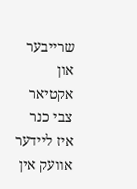שרייבער און אקטיאר צבי כנר איז ליידער אוועק אין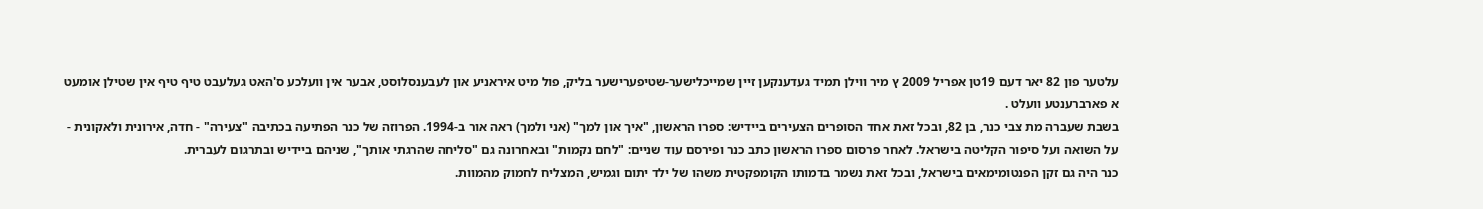עלטער פון 82 יאר דעם 19טן אפריל 2009 ץ מיר ווילן תמיד געדענקען זיין שמייכלישער-שטיפערישער בליק, פול מיט איראניע און לעבענסלוסט, אבער אין וועלכע ס'האט געלעבט טיף טיף אין שטילן אומעט א פארברענטע וועלט .
בשבת שעברה מת צבי כנר, בן 82, ובכל זאת אחד הסופרים הצעירים ביידיש: ספרו הראשון, "איך און למך" (אני ולמך) ראה אור ב-1994. הפרוזה של כנר הפתיעה בכתיבה "צעירה" - חדה, אירונית ולאקונית - על השואה ועל סיפור הקליטה בישראל. לאחר פרסום ספרו הראשון כתב כנר ופירסם עוד שניים: "לחם נקמות" ובאחרונה גם "סליחה שהרגתי אותך", שניהם ביידיש ובתרגום לעברית.
כנר היה גם זקן הפנטומימאים בישראל, ובכל זאת נשמר בדמותו הקומפקטית משהו של ילד יתום וגמיש, המצליח לחמוק מהמוות.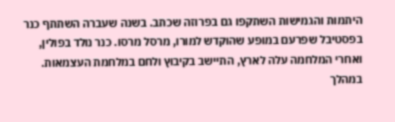היתמות והגמישות השתקפו גם בפרוזה שכתב. בשנה שעברה השתתף כנר בפסטיבל שפרעם במופע שהוקדש למורו, מרסל מרסו. כנר נולד בפולין, ואחרי המלחמה עלה לארץ, התיישב בקיבוץ ולחם במלחמת העצמאות. במהלך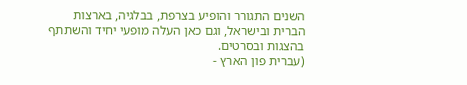השנים התגורר והופיע בצרפת, בבלגיה, בארצות הברית ובישראל, וגם כאן העלה מופעי יחיד והשתתף בהצגות ובסרטים.
(עברית פון הארץ -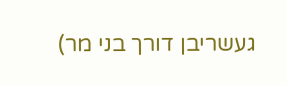געשריבן דורך בני מר)